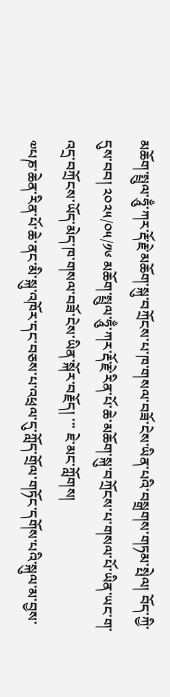མཆོག་སྤྲུལ་ཧཱུྃ་ཀར་རྡོ་རྗེ་མཆོག་སྐུ་བཀྲོངས་པ་ཁ་གསལ་བཟོ་ངེས་ཡིན་པའི་བསྒྲགས་གཏམ་སྤེལ། བོད་ཀྱི་དུས་བབ། ༢༠༢༥/༠༥/༡༦ མཆོག་སྤྲུལ་ཧཱུྃ་ཀར་རྡོ་རྗེ་རིན་པོ་ཆེ་མཆོག་སྐུ་བཀྲོངས་པ་གསལ་པོ་ཡིན་ཡང་ག་འདྲ་བཀྲོངས་ཡོད་མེད་ཁ་གསལ་བཟོ་ངེས་ཡིན་སྐོར་བརྗོད། ་་་ ཇེ་མང་ཀློགས།
༧པཎ་ཆེན་རིན་པོ་ཆེ་ནང་མི་སྐུ་འཁོར་དང་བཅས་པ་འཕྲལ་དུ་ཀློད་གྲོལ་གཏོང་དགོས་པའི་སྐུལ་མ་བྱས་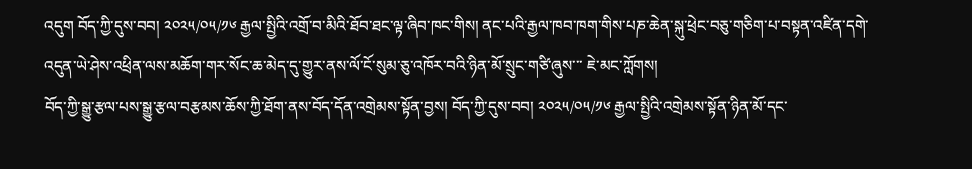འདུག བོད་ཀྱི་དུས་བབ། ༢༠༢༥/༠༥/༡༦ རྒྱལ་སྤྱིའི་འགྲོ་བ་མིའི་ཐོབ་ཐང་ལྟ་ཞིབ་ཁང་གིས། ནང་པའི་རྒྱལ་ཁབ་ཁག་གིས་པཎ་ཆེན་སྐུ་ཕྲེང་བཅུ་གཅིག་པ་བསྟན་འཛིན་དགེ་འདུན་ཡེ་ཤེས་འཕྲིན་ལས་མཆོག་གར་སོང་ཆ་མེད་དུ་གྱུར་ནས་ལོ་ངོ་སུམ་ཅུ་འཁོར་བའི་ཉིན་མོ་སྲུང་གཙི་ཞུས་་་ ཇེ་མང་ཀློགས།
བོད་ཀྱི་སྒྱུ་རྩལ་པས་སྒྱུ་རྩལ་བརྩམས་ཆོས་ཀྱི་ཐོག་ནས་བོད་དོན་འགྲེམས་སྟོན་བྱས། བོད་ཀྱི་དུས་བབ། ༢༠༢༥/༠༥/༡༦ རྒྱལ་སྤྱིའི་འགྲེམས་སྟོན་ཉིན་མོ་དང་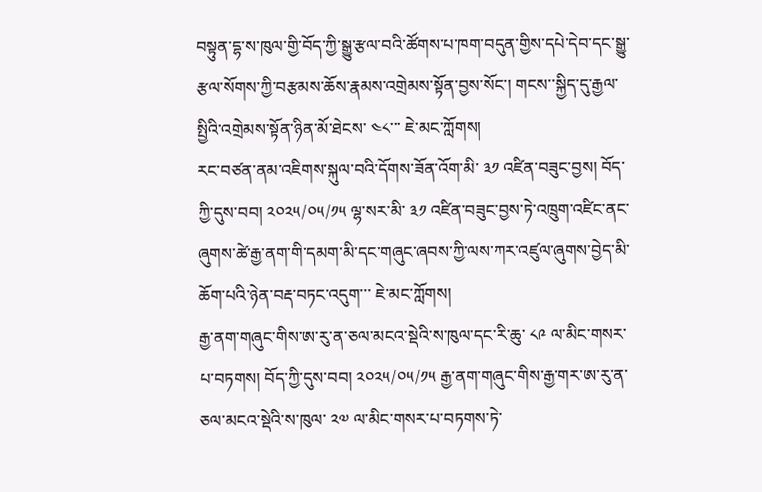བསྟུན་དྷ་ས་ཁུལ་གྱི་བོད་ཀྱི་སྒྱུ་རྩལ་བའི་ཚོགས་པ་ཁག་བདུན་གྱིས་དཔེ་དེབ་དང་སྒྱུ་རྩལ་སོགས་ཀྱི་བརྩམས་ཆོས་རྣམས་འགྲེམས་སྟོན་བྱས་སོང་། གངས་་སྐྱིད་དུ་རྒྱལ་སྤྱིའི་འགྲེམས་སྟོན་ཉིན་མོ་ཐེངས་ ༤༨་་་ ཇེ་མང་ཀློགས།
རང་བཙན་ནམ་འཇིགས་སྐུལ་བའི་དོགས་ཟོན་འོག་མི་ ༣༡ འཛིན་བཟུང་བྱས། བོད་ཀྱི་དུས་བབ། ༢༠༢༥/༠༥/༡༥ ལྷ་སར་མི་ ༣༡ འཛིན་བཟུང་བྱས་ཏེ་འཁྲུག་འཛིང་ནང་ཞུགས་ཚེ་རྒྱ་ནག་གི་དམག་མི་དང་གཞུང་ཞབས་ཀྱི་ལས་ཀར་འཛུལ་ཞུགས་བྱེད་མི་ཆོག་པའི་ཉེན་བརྡ་བཏང་འདུག་་་ ཇེ་མང་ཀློགས།
རྒྱ་ནག་གཞུང་གིས་ཨ་རུ་ན་ཅལ་མངའ་སྡེའི་ས་ཁུལ་དང་རི་ཆུ་ ༨༩ ལ་མིང་གསར་པ་བཏགས། བོད་ཀྱི་དུས་བབ། ༢༠༢༥/༠༥/༡༥ རྒྱ་ནག་གཞུང་གིས་རྒྱ་གར་ཨ་རུ་ན་ཅལ་མངའ་སྡེའི་ས་ཁུལ་ ༢༧ ལ་མིང་གསར་པ་བཏགས་ཏེ་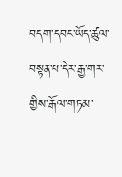བདག་དབང་ཡོད་ཚུལ་བསྟན་པ་དེར་རྒྱ་གར་གྱིས་རྒོལ་གཏམ་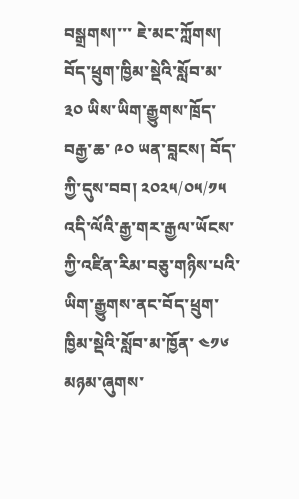བསྒྲགས།་་་ ཇེ་མང་ཀློགས།
བོད་ཕྲུག་ཁྱིམ་སྡེའི་སློབ་མ་ ༣༠ ཡིས་ཡིག་རྒྱུགས་ཁྲོད་བརྒྱ་ཆ་ ༩༠ ཡན་བླངས། བོད་ཀྱི་དུས་བབ། ༢༠༢༥/༠༥/༡༥ འདི་ལོའི་རྒྱ་གར་རྒྱལ་ཡོངས་ཀྱི་འཛིན་རིམ་བཅུ་གཉིས་པའི་ཡིག་རྒྱུགས་ནང་བོད་ཕྲུག་ཁྱིམ་སྡེའི་སློབ་མ་ཁྱོན་ ༤༡༦ མཉམ་ཞུགས་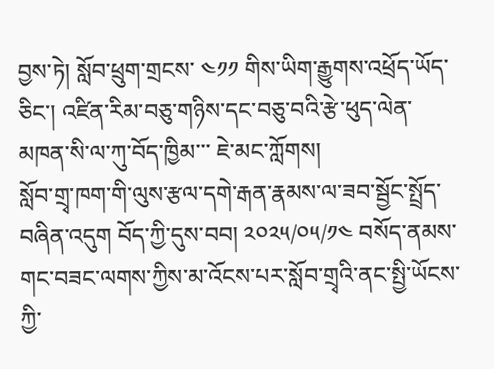བྱས་ཏེ། སློབ་ཕྲུག་གྲངས་ ༤༡༡ གིས་ཡིག་རྒྱུགས་འཕྲོད་ཡོད་ཅིང་། འཛིན་རིམ་བཅུ་གཉིས་དང་བཅུ་བའི་རྩེ་ཕུད་ལེན་མཁན་སི་ལ་ཀུ་བོད་ཁྱིམ་་་ ཇེ་མང་ཀློགས།
སློབ་གྲྭ་ཁག་གི་ལུས་རྩལ་དགེ་རྒན་རྣམས་ལ་ཟབ་སྦྱོང་སྤྲོད་བཞིན་འདུག བོད་ཀྱི་དུས་བབ། ༢༠༢༥/༠༥/༡༤ བསོད་ནམས་གང་བཟང་ལགས་ཀྱིས་མ་འོངས་པར་སློབ་གྲྭའི་ནང་སྤྱི་ཡོངས་ཀྱི་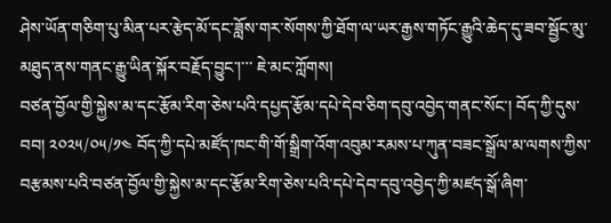ཤེས་ཡོན་གཅིག་པུ་མིན་པར་རྩེད་མོ་དང་ཟློས་གར་སོགས་ཀྱི་ཐོག་ལ་ཡར་རྒྱས་གཏོང་རྒྱུའི་ཆེད་དུ་ཟབ་སྦྱོང་མུ་མཐུད་ནས་གནང་རྒྱུ་ཡིན་སྐོར་བརྗོད་བྱུང་།་་་ ཇེ་མང་ཀློགས།
བཙན་བྱོལ་གྱི་སྐྱེས་མ་དང་རྩོམ་རིག་ཅེས་པའི་དཔྱད་རྩོམ་དཔེ་དེབ་ཅིག་དབུ་འབྱེད་གནང་སོང་། བོད་ཀྱི་དུས་བབ། ༢༠༢༥/༠༥/༡༤ བོད་ཀྱི་དཔེ་མཛོད་ཁང་གི་གོ་སྒྲིག་འོག་འབུམ་རམས་པ་ཀུན་བཟང་སྒྲོལ་མ་ལགས་ཀྱིས་བརྩམས་པའི་བཙན་བྱོལ་གྱི་སྐྱེས་མ་དང་རྩོམ་རིག་ཅེས་པའི་དཔེ་དེབ་དབུ་འབྱེད་ཀྱི་མཛད་སྒོ་ཞིག་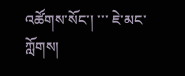འཚོགས་སོང་། ་་་ ཇེ་མང་ཀློགས།